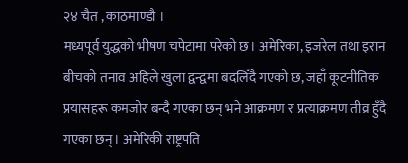२४ चैत , काठमाण्डौ ।
मध्यपूर्व युद्धको भीषण चपेटामा परेको छ। अमेरिका, इजरेल तथा इरान बीचको तनाव अहिले खुला द्वन्द्वमा बदलिँदै गएको छ, जहाँ कूटनीतिक प्रयासहरू कमजोर बन्दै गएका छन् भने आक्रमण र प्रत्याक्रमण तीव्र हुँदै गएका छन्। अमेरिकी राष्ट्रपति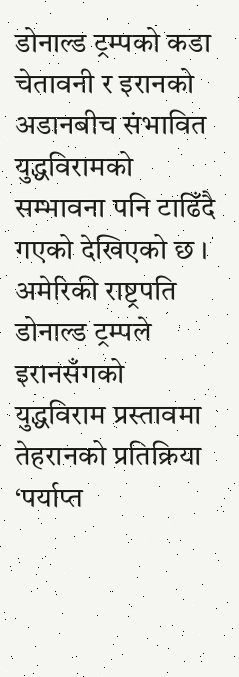डोनाल्ड ट्रम्पको कडा चेतावनी र इरानको अडानबीच संभावित युद्धविरामको सम्भावना पनि टाढिँदै गएको देखिएको छ ।
अमेरिकी राष्ट्रपति डोनाल्ड ट्रम्पले इरानसँगको युद्धविराम प्रस्तावमा तेहरानको प्रतिक्रिया ‘पर्याप्त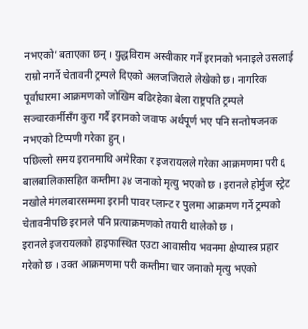नभएको’ बताएका छन् । युद्धविराम अस्वीकार गर्ने इरानको भनाइले उसलाई राम्रो नगर्ने चेतावनी ट्रम्पले दिएको अलजजिराले लेखेको छ। नागरिक पूर्वाधारमा आक्रमणको जोखिम बढिरहेका बेला राष्ट्रपति ट्रम्पले सञ्चारकर्मीसँग कुरा गर्दै इरानको जवाफ अर्थपूर्ण भए पनि सन्तोषजनक नभएको टिप्पणी गरेका हुन् ।
पछिल्लो समय इरानमाथि अमेरिका र इजरायलले गरेका आक्रमणमा परी ६ बालबालिकासहित कम्तीमा ३४ जनाको मृत्यु भएको छ । इरानले होर्मुज स्ट्रेट नखोले मंगलबारसम्ममा इरानी पावर प्लान्ट र पुलमा आक्रमण गर्ने ट्रम्पको चेतावनीपछि इरानले पनि प्रत्याक्रमणको तयारी थालेको छ ।
इरानले इजरायलको हाइफास्थित एउटा आवासीय भवनमा क्षेप्यास्त्र प्रहार गरेको छ । उक्त आक्रमणमा परी कम्तीमा चार जनाको मृत्यु भएको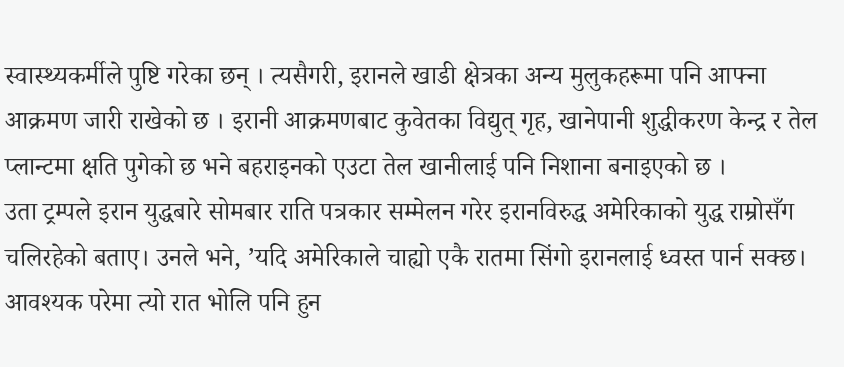स्वास्थ्यकर्मीले पुष्टि गरेका छन् । त्यसैगरी, इरानले खाडी क्षेत्रका अन्य मुलुकहरूमा पनि आफ्ना आक्रमण जारी राखेको छ । इरानी आक्रमणबाट कुवेतका विद्युत् गृह, खानेपानी शुद्धीकरण केन्द्र र तेल प्लान्टमा क्षति पुगेको छ भने बहराइनको एउटा तेल खानीलाई पनि निशाना बनाइएको छ ।
उता ट्रम्पले इरान युद्धबारे सोमबार राति पत्रकार सम्मेलन गरेर इरानविरुद्ध अमेरिकाको युद्ध राम्रोसँग चलिरहेको बताए। उनले भने, ’यदि अमेरिकाले चाह्यो एकै रातमा सिंगो इरानलाई ध्वस्त पार्न सक्छ। आवश्यक परेमा त्यो रात भोलि पनि हुन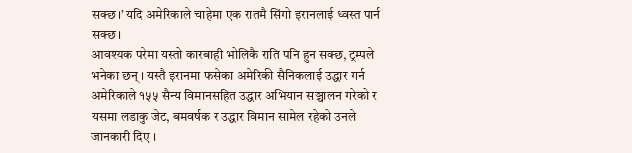सक्छ।’ यदि अमेरिकाले चाहेमा एक रातमै सिंगो इरानलाई ध्वस्त पार्न सक्छ।
आवश्यक परेमा यस्तो कारबाही भोलिकै राति पनि हुन सक्छ, ट्रम्पले भनेका छन् । यस्तै इरानमा फसेका अमेरिकी सैनिकलाई उद्धार गर्न अमेरिकाले १५५ सैन्य विमानसहित उद्धार अभियान सञ्चालन गरेको र यसमा लडाकु जेट, बमवर्षक र उद्धार विमान सामेल रहेको उनले जानकारी दिए ।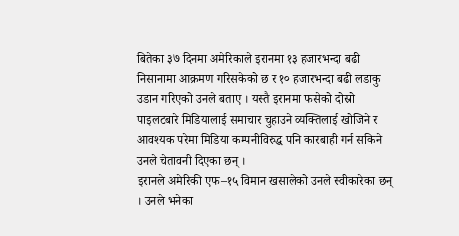बितेका ३७ दिनमा अमेरिकाले इरानमा १३ हजारभन्दा बढी निसानामा आक्रमण गरिसकेको छ र १० हजारभन्दा बढी लडाकु उडान गरिएको उनले बताए । यस्तै इरानमा फसेको दोस्रो पाइलटबारे मिडियालाई समाचार चुहाउने व्यक्तिलाई खोजिने र आवश्यक परेमा मिडिया कम्पनीविरुद्ध पनि कारबाही गर्न सकिने उनले चेतावनी दिएका छन् ।
इरानले अमेरिकी एफ–१५ विमान खसालेको उनले स्वीकारेका छन् । उनले भनेका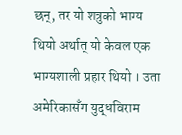छन्, तर यो शत्रुको भाग्य थियो अर्थात् यो केवल एक भाग्यशाली प्रहार थियो । उता अमेरिकासँग युद्धविराम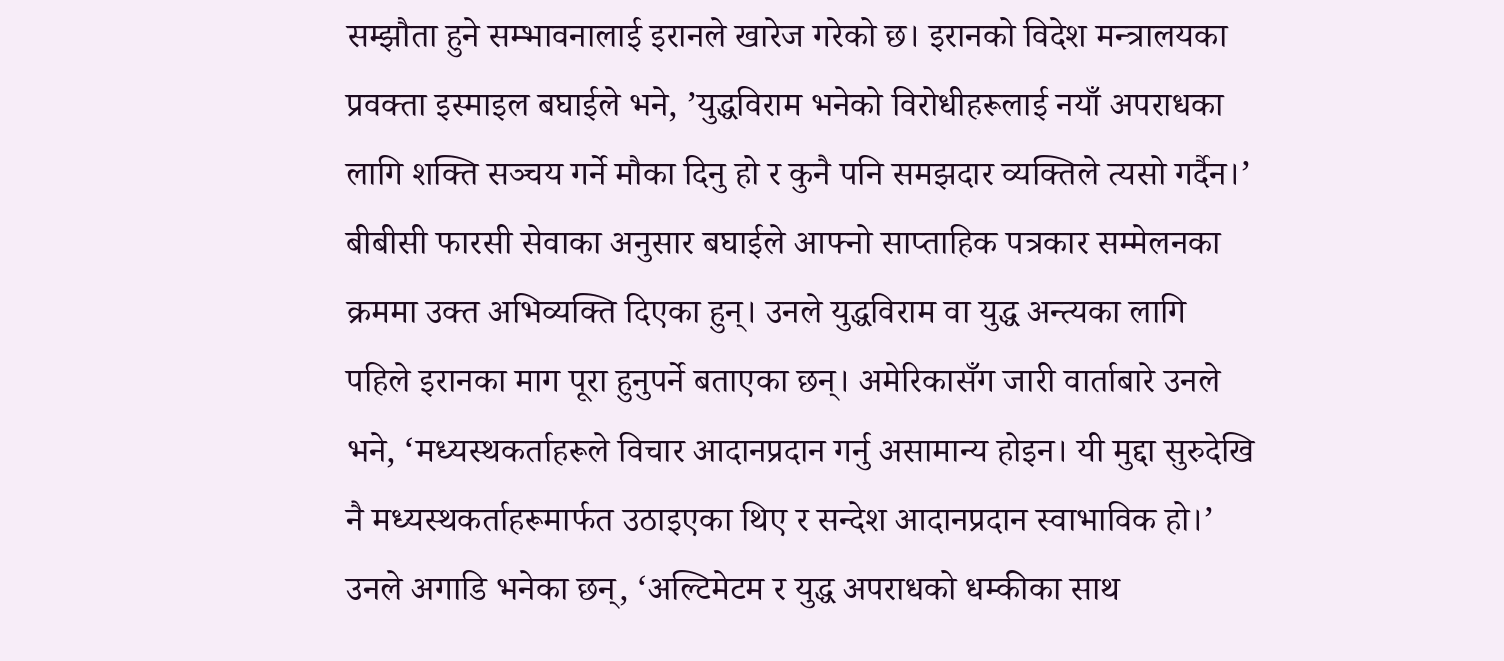सम्झौता हुने सम्भावनालाई इरानले खारेज गरेको छ। इरानको विदेश मन्त्रालयका प्रवक्ता इस्माइल बघाईले भने, ’युद्धविराम भनेको विरोधीहरूलाई नयाँ अपराधका लागि शक्ति सञ्चय गर्ने मौका दिनु हो र कुनै पनि समझदार व्यक्तिले त्यसो गर्दैन।’
बीबीसी फारसी सेवाका अनुसार बघाईले आफ्नो साप्ताहिक पत्रकार सम्मेलनका क्रममा उक्त अभिव्यक्ति दिएका हुन्। उनले युद्धविराम वा युद्ध अन्त्यका लागि पहिले इरानका माग पूरा हुनुपर्ने बताएका छन्। अमेरिकासँग जारी वार्ताबारे उनले भने, ‘मध्यस्थकर्ताहरूले विचार आदानप्रदान गर्नु असामान्य होइन। यी मुद्दा सुरुदेखि नै मध्यस्थकर्ताहरूमार्फत उठाइएका थिए र सन्देश आदानप्रदान स्वाभाविक हो।’
उनले अगाडि भनेका छन्, ‘अल्टिमेटम र युद्ध अपराधको धम्कीका साथ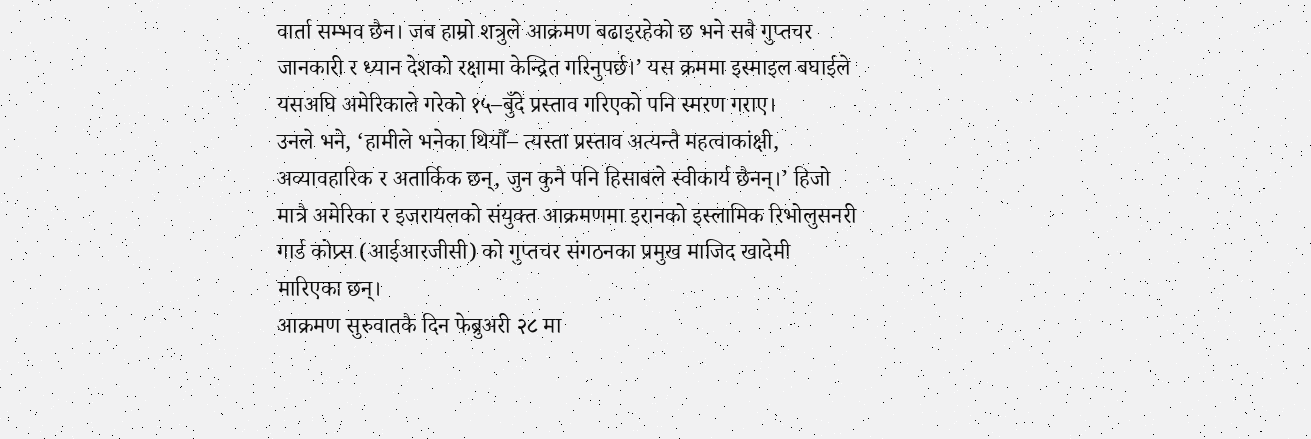वार्ता सम्भव छैन। जब हाम्रो शत्रुले आक्रमण बढाइरहेको छ भने सबै गुप्तचर जानकारी र ध्यान देशको रक्षामा केन्द्रित गरिनुपर्छ।’ यस क्रममा इस्माइल बघाईले यसअघि अमेरिकाले गरेको १५–बुँदे प्रस्ताव गरिएको पनि स्मरण गराए।
उनले भने, ‘हामीले भनेका थियौँ– त्यस्ता प्रस्ताव अत्यन्तै महत्वाकांक्षी, अव्यावहारिक र अतार्किक छन्, जुन कुनै पनि हिसाबले स्वीकार्य छैनन्।’ हिजो मात्रै अमेरिका र इजरायलको संयुक्त आक्रमणमा इरानको इस्लामिक रिभोलुसनरी गार्ड कोप्र्स (आईआरजीसी) को गुप्तचर संगठनका प्रमुख माजिद खादेमी मारिएका छन्।
आक्रमण सुरुवातकै दिन फेब्रुअरी २८ मा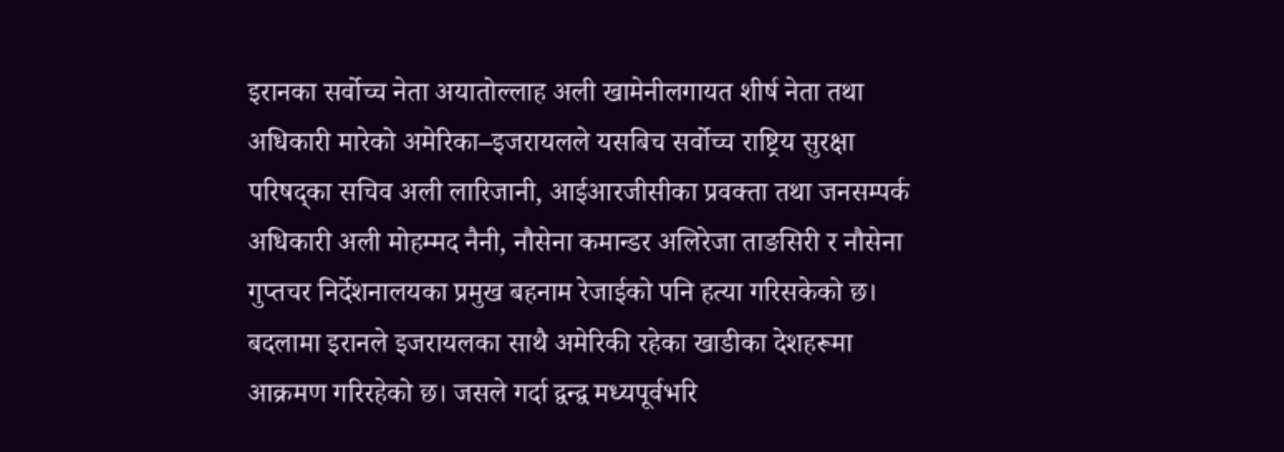इरानका सर्वोच्च नेता अयातोल्लाह अली खामेनीलगायत शीर्ष नेता तथा अधिकारी मारेको अमेरिका–इजरायलले यसबिच सर्वोच्च राष्ट्रिय सुरक्षा परिषद्का सचिव अली लारिजानी, आईआरजीसीका प्रवक्ता तथा जनसम्पर्क अधिकारी अली मोहम्मद नैनी, नौसेना कमान्डर अलिरेजा ताङसिरी र नौसेना गुप्तचर निर्देशनालयका प्रमुख बहनाम रेजाईको पनि हत्या गरिसकेको छ।
बदलामा इरानले इजरायलका साथै अमेरिकी रहेका खाडीका देशहरूमा आक्रमण गरिरहेको छ। जसले गर्दा द्वन्द्व मध्यपूर्वभरि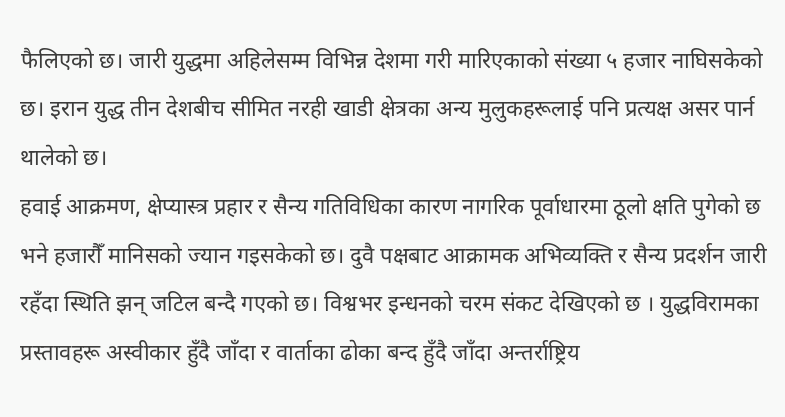फैलिएको छ। जारी युद्धमा अहिलेसम्म विभिन्न देशमा गरी मारिएकाको संख्या ५ हजार नाघिसकेको छ। इरान युद्ध तीन देशबीच सीमित नरही खाडी क्षेत्रका अन्य मुलुकहरूलाई पनि प्रत्यक्ष असर पार्न थालेको छ।
हवाई आक्रमण, क्षेप्यास्त्र प्रहार र सैन्य गतिविधिका कारण नागरिक पूर्वाधारमा ठूलो क्षति पुगेको छ भने हजारौँ मानिसको ज्यान गइसकेको छ। दुवै पक्षबाट आक्रामक अभिव्यक्ति र सैन्य प्रदर्शन जारी रहँदा स्थिति झन् जटिल बन्दै गएको छ। विश्वभर इन्धनको चरम संकट देखिएको छ । युद्धविरामका प्रस्तावहरू अस्वीकार हुँदै जाँदा र वार्ताका ढोका बन्द हुँदै जाँदा अन्तर्राष्ट्रिय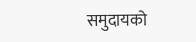समुदायको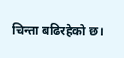चिन्ता बढिरहेको छ।